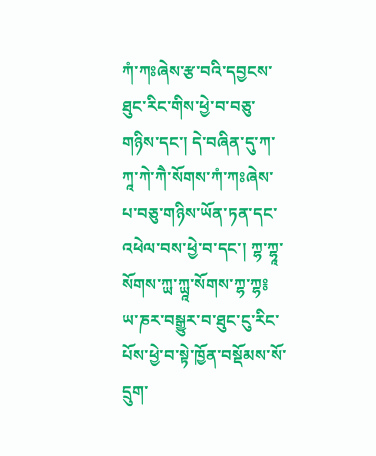ཀཾ་ཀཿཞེས་རྩ་བའི་དབྱངས་ཐུང་རིང་གིས་ཕྱེ་བ་བཅུ་གཉིས་དང་། དེ་བཞིན་དུ་ཀ་ཀཱ་ཀེ་ཀཻ་སོགས་ཀཾ་ཀཿཞེས་པ་བཅུ་གཉིས་ཡོན་ཏན་དང་འཕེལ་བས་ཕྱེ་བ་དང་། ཀྷ་ཀྷཱ་སོགས་ཀྻ་ཀྻཱ་སོགས་ཀྷ་ཀྷ༔ ཡ་ཎར་བསྒྱུར་བ་ཐུང་ངུ་རིང་པོས་ཕྱེ་བ་སྟེ་ཁྱོན་བསྡོམས་སོ་དྲུག་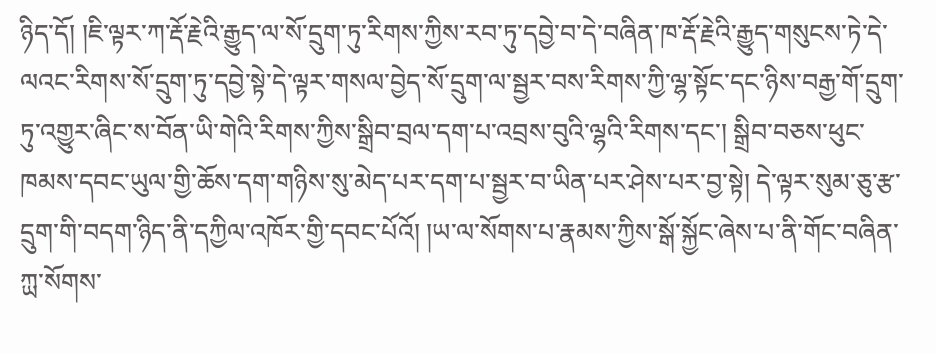ཉིད་དོ། །ཇི་ལྟར་ཀ་རྡོ་རྗེའི་རྒྱུད་ལ་སོ་དྲུག་ཏུ་རིགས་ཀྱིས་རབ་ཏུ་དབྱེ་བ་དེ་བཞིན་ཁ་རྡོ་རྗེའི་རྒྱུད་གསུངས་ཏེ་དེ་ལའང་རིགས་སོ་དྲུག་ཏུ་དབྱེ་སྟེ་དེ་ལྟར་གསལ་བྱེད་སོ་དྲུག་ལ་སྦྱར་བས་རིགས་ཀྱི་ལྷ་སྟོང་དང་ཉིས་བརྒྱ་གོ་དྲུག་ཏུ་འགྱུར་ཞིང་ས་བོན་ཡི་གེའི་རིགས་ཀྱིས་སྒྲིབ་བྲལ་དག་པ་འབྲས་བུའི་ལྷའི་རིགས་དང་། སྒྲིབ་བཅས་ཕུང་ཁམས་དབང་ཡུལ་གྱི་ཆོས་དག་གཉིས་སུ་མེད་པར་དག་པ་སྦྱར་བ་ཡིན་པར་ཤེས་པར་བྱ་སྟེ། དེ་ལྟར་སུམ་ཅུ་རྩ་དྲུག་གི་བདག་ཉིད་ནི་དཀྱིལ་འཁོར་གྱི་དབང་པོའོ། །ཡ་ལ་སོགས་པ་རྣམས་ཀྱིས་སྒོ་སྐྱོང་ཞེས་པ་ནི་གོང་བཞིན་ཀྻ་སོགས་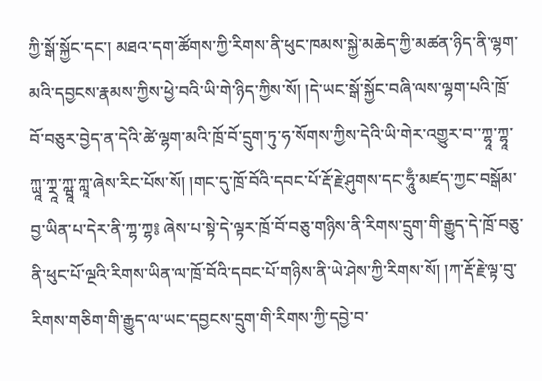ཀྱི་སྒོ་སྐྱོང་དང་། མཐའ་དག་ཚོགས་ཀྱི་རིགས་ནི་ཕུང་ཁམས་སྐྱེ་མཆེད་ཀྱི་མཚན་ཉིད་ནི་ལྷག་མའི་དབྱངས་རྣམས་ཀྱིས་ཕྱེ་བའི་ཡི་གེ་ཉིད་ཀྱིས་སོ། །དེ་ཡང་སྒོ་སྐྱོང་བཞི་ལས་ལྷག་པའི་ཁྲོ་བོ་བཅུར་བྱེད་ན་དེའི་ཚེ་ལྷག་མའི་ཁྲོ་བོ་དྲུག་ཏུ་ཧ་སོགས་ཀྱིས་དེའི་ཡི་གེར་འགྱུར་བ་་ཀྷཱ་ཀྷཱ་ཀྻཱ་ཀྼཱ་ཀྺཱ་ཀླཱ་ཞེས་རིང་པོས་སོ། །གང་དུ་ཁྲོ་བོའི་དབང་པོ་རྡོ་རྗེ་ཤུགས་དང་ཧཱུྃ་མཛད་ཀྱང་བསྒོམ་བྱ་ཡིན་པ་དེར་ནི་ཀྷ་ཀྷ༔ ཞེས་པ་སྟེ་དེ་ལྟར་ཁྲོ་བོ་བཅུ་གཉིས་ནི་རིགས་དྲུག་གི་རྒྱུད་དེ་ཁྲོ་བཅུ་ནི་ཕུང་པོ་ལྔའི་རིགས་ཡིན་ལ་ཁྲོ་བོའི་དབང་པོ་གཉིས་ནི་ཡེ་ཤེས་ཀྱི་རིགས་སོ། །ཀ་རྡོ་རྗེ་ལྟ་བུ་རིགས་གཅིག་གི་རྒྱུད་ལ་ཡང་དབྱངས་དྲུག་གི་རིགས་ཀྱི་དབྱེ་བ་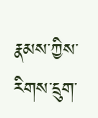རྣམས་ཀྱིས་རིགས་དྲུག་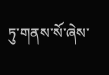ཏུ་གནས་སོ་ཞེས་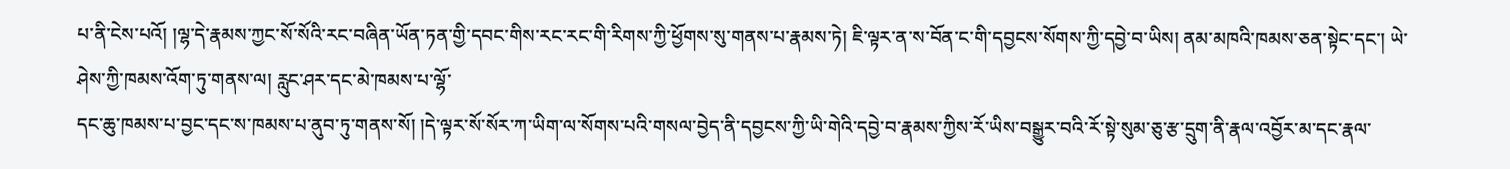པ་ནི་ངེས་པའོ། །ལྷ་དེ་རྣམས་ཀྱང་སོ་སོའི་རང་བཞིན་ཡོན་ཏན་གྱི་དབང་གིས་རང་རང་གི་རིགས་ཀྱི་ཕྱོགས་སུ་གནས་པ་རྣམས་ཏེ། ཇི་ལྟར་ན་ས་བོན་ང་གི་དབྱངས་སོགས་ཀྱི་དབྱེ་བ་ཡིས། ནམ་མཁའི་ཁམས་ཅན་སྟེང་དང་། ཡེ་ཤེས་ཀྱི་ཁམས་འོག་ཏུ་གནས་ལ། རླུང་ཤར་དང་མེ་ཁམས་པ་ལྷོ་
དང་ཆུ་ཁམས་པ་བྱང་དང་ས་ཁམས་པ་ནུབ་ཏུ་གནས་སོ། །དེ་ལྟར་སོ་སོར་ཀ་ཡིག་ལ་སོགས་པའི་གསལ་བྱེད་ནི་དབྱངས་ཀྱི་ཡི་གེའི་དབྱེ་བ་རྣམས་ཀྱིས་རོ་ཡིས་བསྒྱུར་བའི་རོ་སྟེ་སུམ་ཅུ་རྩ་དྲུག་ནི་རྣལ་འབྱོར་མ་དང་རྣལ་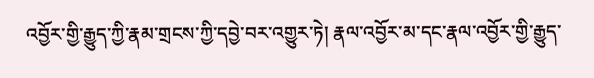འབྱོར་གྱི་རྒྱུད་ཀྱི་རྣམ་གྲངས་ཀྱི་དབྱེ་བར་འགྱུར་ཏེ། རྣལ་འབྱོར་མ་དང་རྣལ་འབྱོར་གྱི་རྒྱུད་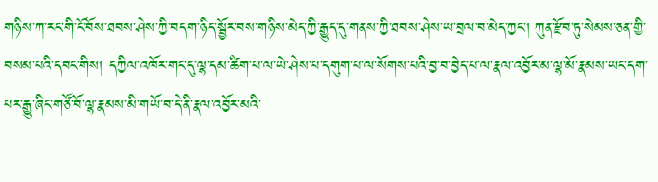གཉིས་ཀ་རང་གི་ངོ་བོས་ཐབས་ཤེས་ཀྱི་བདག་ཉིད་སྦྱོར་བས་གཉིས་མེད་ཀྱི་རྒྱུད་དུ་གནས་ཀྱི་ཐབས་ཤེས་ཡ་བྲལ་བ་མེད་ཀྱང་། ཀུན་རྫོབ་ཏུ་སེམས་ཅན་གྱི་བསམ་པའི་དབང་གིས། དཀྱིལ་འཁོར་གང་དུ་ལྷ་དམ་ཚིག་པ་ལ་ཡེ་ཤེས་པ་དགུག་པ་ལ་སོགས་པའི་བྱ་བ་བྱེད་པ་ལ་རྣལ་འབྱོར་མ་ལྷ་མོ་རྣམས་ཡང་དག་པར་རྒྱུ་ཞིང་གཙོ་བོ་ལྷ་རྣམས་མི་གཡོ་བ་དེ་ནི་རྣལ་འབྱོར་མའི་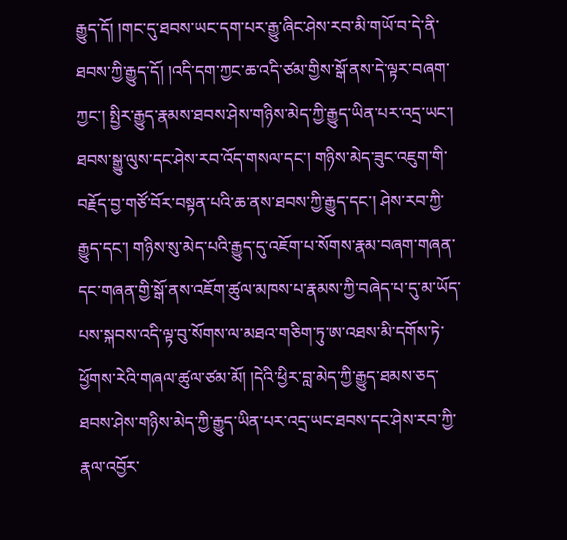རྒྱུད་དོ། །གང་དུ་ཐབས་ཡང་དག་པར་རྒྱུ་ཞིང་ཤེས་རབ་མི་གཡོ་བ་དེ་ནི་ཐབས་ཀྱི་རྒྱུད་དོ། །འདི་དག་ཀྱང་ཆ་འདི་ཙམ་གྱིས་སྒོ་ནས་དེ་ལྟར་བཞག་ཀྱང་། སྤྱིར་རྒྱུད་རྣམས་ཐབས་ཤེས་གཉིས་མེད་ཀྱི་རྒྱུད་ཡིན་པར་འདྲ་ཡང་། ཐབས་སྒྱུ་ལུས་དང་ཤེས་རབ་འོད་གསལ་དང་། གཉིས་མེད་ཟུང་འཇུག་གི་བརྗོད་བྱ་གཙོ་བོར་བསྟན་པའི་ཆ་ནས་ཐབས་ཀྱི་རྒྱུད་དང་། ཤེས་རབ་ཀྱི་རྒྱུད་དང་། གཉིས་སུ་མེད་པའི་རྒྱུད་དུ་འཇོག་པ་སོགས་རྣམ་བཞག་གཞན་དང་གཞན་གྱི་སྒོ་ནས་འཇོག་ཚུལ་མཁས་པ་རྣམས་ཀྱི་བཞེད་པ་དུ་མ་ཡོད་པས་སྐབས་འདི་ལྟ་བུ་སོགས་ལ་མཐའ་གཅིག་ཏུ་ཨ་འཐས་མི་དགོས་ཏེ་ཕྱོགས་རེའི་གཞལ་ཚུལ་ཙམ་མོ། །དེའི་ཕྱིར་བླ་མེད་ཀྱི་རྒྱུད་ཐམས་ཅད་ཐབས་ཤེས་གཉིས་མེད་ཀྱི་རྒྱུད་ཡིན་པར་འདྲ་ཡང་ཐབས་དང་ཤེས་རབ་ཀྱི་རྣལ་འབྱོར་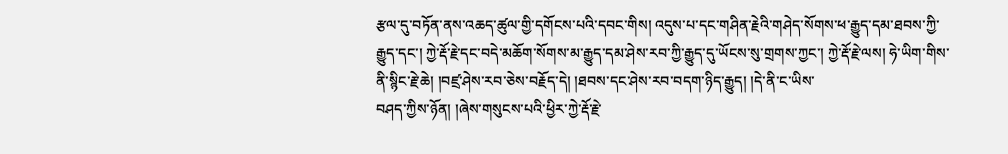རྩལ་དུ་བཏོན་ནས་འཆད་ཚུལ་གྱི་དགོངས་པའི་དབང་གིས། འདུས་པ་དང་གཤིན་རྗེའི་གཤེད་སོགས་ཕ་རྒྱུད་དམ་ཐབས་ཀྱི་རྒྱུད་དང་། ཀྱེ་རྡོ་རྗེ་དང་བདེ་མཆོག་སོགས་མ་རྒྱུད་དམ་ཤེས་རབ་ཀྱི་རྒྱུད་དུ་ཡོངས་སུ་གྲགས་ཀྱང་། ཀྱེ་རྡོ་རྗེ་ལས། ཧེ་ཡིག་གིས་ནི་སྙིང་རྗེ་ཆེ། །བཛྲ་ཤེས་རབ་ཅེས་བརྗོད་དེ། །ཐབས་དང་ཤེས་རབ་བདག་ཉིད་རྒྱུད། །དེ་ནི་ང་ཡིས་
བཤད་ཀྱིས་ཉོན། །ཞེས་གསུངས་པའི་ཕྱིར་ཀྱེ་རྡོ་རྗེ་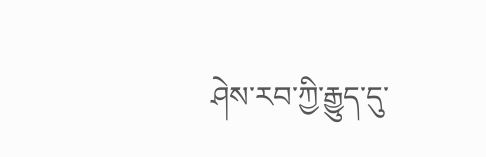ཤེས་རབ་ཀྱི་རྒྱུད་དུ་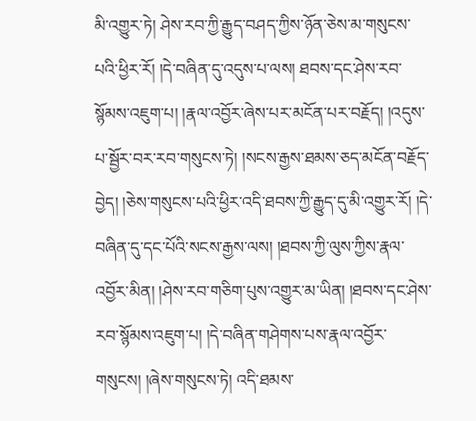མི་འགྱུར་ཏེ། ཤེས་རབ་ཀྱི་རྒྱུད་བཤད་ཀྱིས་ཉོན་ཅེས་མ་གསུངས་པའི་ཕྱིར་རོ། །དེ་བཞིན་དུ་འདུས་པ་ལས། ཐབས་དང་ཤེས་རབ་སྙོམས་འཇུག་པ། །རྣལ་འབྱོར་ཞེས་པར་མངོན་པར་བརྗོད། །འདུས་པ་སྦྱོར་བར་རབ་གསུངས་ཏེ། །སངས་རྒྱས་ཐམས་ཅད་མངོན་བརྗོད་བྱེད། །ཅེས་གསུངས་པའི་ཕྱིར་འདི་ཐབས་ཀྱི་རྒྱུད་དུ་མི་འགྱུར་རོ། །དེ་བཞིན་དུ་དང་པོའི་སངས་རྒྱས་ལས། །ཐབས་ཀྱི་ལུས་ཀྱིས་རྣལ་འབྱོར་མིན། །ཤེས་རབ་གཅིག་པུས་འགྱུར་མ་ཡིན། །ཐབས་དང་ཤེས་རབ་སྙོམས་འཇུག་པ། །དེ་བཞིན་གཤེགས་པས་རྣལ་འབྱོར་གསུངས། །ཞེས་གསུངས་ཏེ། འདི་ཐམས་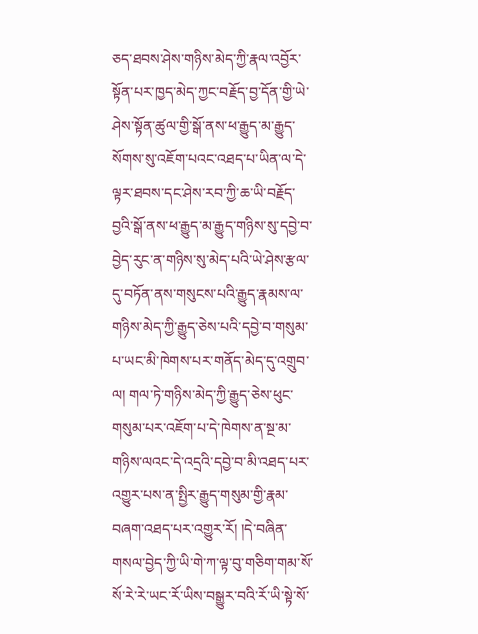ཅད་ཐབས་ཤེས་གཉིས་མེད་ཀྱི་རྣལ་འབྱོར་སྟོན་པར་ཁྱད་མེད་ཀྱང་བརྗོད་བྱ་དོན་གྱི་ཡེ་ཤེས་སྟོན་ཚུལ་གྱི་སྒོ་ནས་ཕ་རྒྱུད་མ་རྒྱུད་སོགས་སུ་འཇོག་པའང་འཐད་པ་ཡིན་ལ་དེ་ལྟར་ཐབས་དང་ཤེས་རབ་ཀྱི་ཆ་ཡི་བརྗོད་བྱའི་སྒོ་ནས་ཕ་རྒྱུད་མ་རྒྱུད་གཉིས་སུ་དབྱེ་བ་བྱེད་རུང་ན་གཉིས་སུ་མེད་པའི་ཡེ་ཤེས་རྩལ་དུ་བཏོན་ནས་གསུངས་པའི་རྒྱུད་རྣམས་ལ་གཉིས་མེད་ཀྱི་རྒྱུད་ཅེས་པའི་དབྱེ་བ་གསུམ་པ་ཡང་མི་ཁེགས་པར་གནོད་མེད་དུ་འགྲུབ་ལ། གལ་ཏེ་གཉིས་མེད་ཀྱི་རྒྱུད་ཅེས་ཕུང་གསུམ་པར་འཇོག་པ་དེ་ཁེགས་ན་སྔ་མ་གཉིས་ལའང་དེ་འདྲའི་དབྱེ་བ་མི་འཐད་པར་འགྱུར་པས་ན་སྤྱིར་རྒྱུད་གསུམ་གྱི་རྣམ་བཞག་འཐད་པར་འགྱུར་རོ། །དེ་བཞིན་གསལ་བྱེད་ཀྱི་ཡི་གེ་ཀ་ལྟ་བུ་གཅིག་གམ་སོ་སོ་རེ་རེ་ཡང་རོ་ཡིས་བསྒྱུར་བའི་རོ་ཡི་སྟེ་སོ་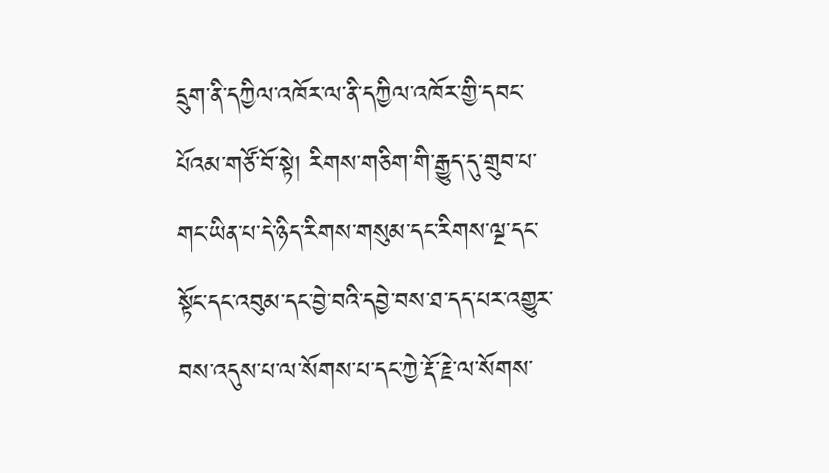དྲུག་ནི་དཀྱིལ་འཁོར་ལ་ནི་དཀྱིལ་འཁོར་གྱི་དབང་པོའམ་གཙོ་བོ་སྟེ། རིགས་གཅིག་གི་རྒྱུད་དུ་གྲུབ་པ་གང་ཡིན་པ་དེ་ཉིད་རིགས་གསུམ་དང་རིགས་ལྔ་དང་སྟོང་དང་འབུམ་དང་བྱེ་བའི་དབྱེ་བས་ཐ་དད་པར་འགྱུར་བས་འདུས་པ་ལ་སོགས་པ་དང་ཀྱེ་རྡོ་རྗེ་ལ་སོགས་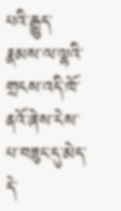པའི་རྒྱུད་རྣམས་ལ་ལྷའི་གྲངས་འདི་ཁོ་ནའོ་ཞེས་ངེས་པ་བཟུང་དུ་མེད་དེ་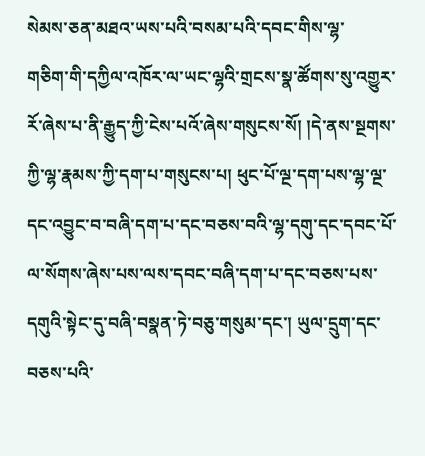སེམས་ཅན་མཐའ་ཡས་པའི་བསམ་པའི་དབང་གིས་ལྷ་
གཅིག་གི་དཀྱིལ་འཁོར་ལ་ཡང་ལྷའི་གྲངས་སྣ་ཚོགས་སུ་འགྱུར་རོ་ཞེས་པ་ནི་རྒྱུད་ཀྱི་ངེས་པའོ་ཞེས་གསུངས་སོ། །དེ་ནས་སྔགས་ཀྱི་ལྷ་རྣམས་ཀྱི་དག་པ་གསུངས་པ། ཕུང་པོ་ལྔ་དག་པས་ལྷ་ལྔ་དང་འབྱུང་བ་བཞི་དག་པ་དང་བཅས་བའི་ལྷ་དགུ་དང་དབང་པོ་ལ་སོགས་ཞེས་པས་ལས་དབང་བཞི་དག་པ་དང་བཅས་པས་དགུའི་སྟེང་དུ་བཞི་བསྣན་ཏེ་བཅུ་གསུམ་དང་། ཡུལ་དྲུག་དང་བཅས་པའི་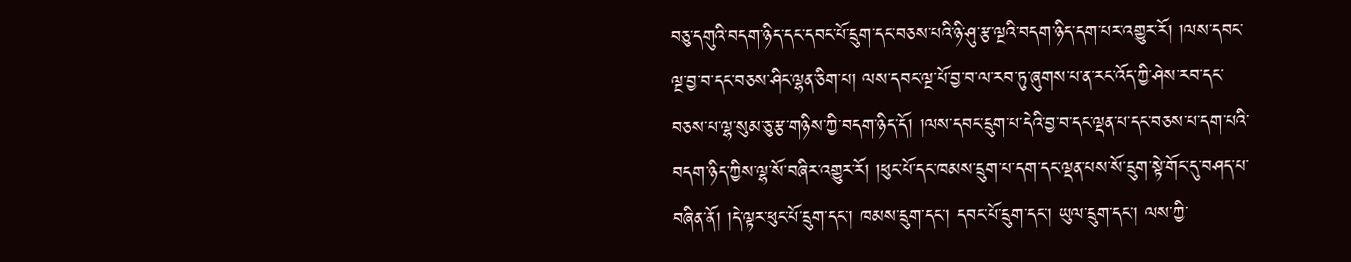བཅུ་དགུའི་བདག་ཉིད་དང་དབང་པོ་དྲུག་དང་བཅས་པའི་ཉི་ཤུ་རྩ་ལྔའི་བདག་ཉིད་དག་པར་འགྱུར་རོ། །ལས་དབང་ལྔ་བྱ་བ་དང་བཅས་ཤིང་ལྷན་ཅིག་པ། ལས་དབང་ལྔ་པོ་བྱ་བ་ལ་རབ་ཏུ་ཞུགས་པ་ན་རང་འོད་ཀྱི་ཤེས་རབ་དང་བཅས་པ་ལྷ་སུམ་ཅུ་རྩ་གཉིས་ཀྱི་བདག་ཉིད་དོ། །ལས་དབང་དྲུག་པ་དེའི་བྱ་བ་དང་ལྡན་པ་དང་བཅས་པ་དག་པའི་བདག་ཉིད་ཀྱིས་ལྷ་སོ་བཞིར་འགྱུར་རོ། །ཕུང་པོ་དང་ཁམས་དྲུག་པ་དག་དང་ལྡན་པས་སོ་དྲུག་སྟེ་གོང་དུ་བཤད་པ་བཞིན་ནོ། །དེ་ལྟར་ཕུང་པོ་དྲུག་དང་། ཁམས་དྲུག་དང་། དབང་པོ་དྲུག་དང་། ཡུལ་དྲུག་དང་། ལས་ཀྱི་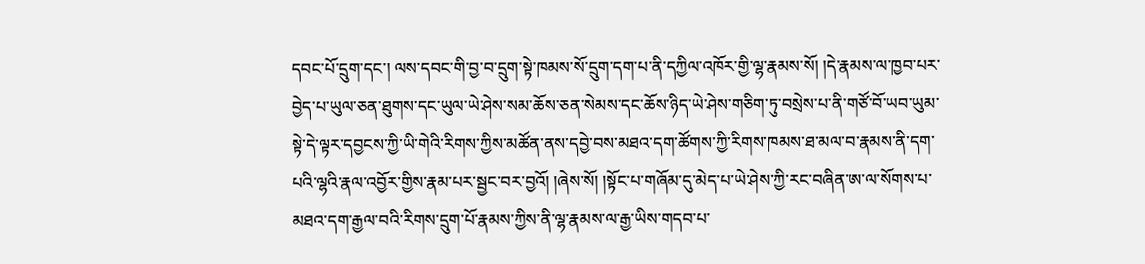དབང་པོ་དྲུག་དང་། ལས་དབང་གི་བྱ་བ་དྲུག་སྟེ་ཁམས་སོ་དྲུག་དག་པ་ནི་དཀྱིལ་འཁོར་གྱི་ལྷ་རྣམས་སོ། །དེ་རྣམས་ལ་ཁྱབ་པར་བྱེད་པ་ཡུལ་ཅན་ཐུགས་དང་ཡུལ་ཡེ་ཤེས་སམ་ཆོས་ཅན་སེམས་དང་ཆོས་ཉིད་ཡེ་ཤེས་གཅིག་ཏུ་བསྲེས་པ་ནི་གཙོ་བོ་ཡབ་ཡུམ་སྟེ་དེ་ལྟར་དབྱངས་ཀྱི་ཡི་གེའི་རིགས་ཀྱིས་མཚོན་ནས་དབྱེ་བས་མཐའ་དག་ཚོགས་ཀྱི་རིགས་ཁམས་ཐ་མལ་བ་རྣམས་ནི་དག་པའི་ལྷའི་རྣལ་འབྱོར་གྱིས་རྣམ་པར་སྦྱང་བར་བྱའོ། །ཞེས་སོ། །སྟོང་པ་གཞོམ་དུ་མེད་པ་ཡེ་ཤེས་ཀྱི་རང་བཞིན་ཨ་ལ་སོགས་པ་མཐའ་དག་རྒྱལ་བའི་རིགས་དྲུག་པོ་རྣམས་ཀྱིས་ནི་ལྷ་རྣམས་ལ་རྒྱ་ཡིས་གདབ་པ་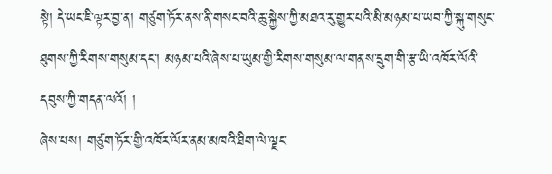སྟེ། དེ་ཡང་ཇི་ལྟར་བྱ་ན། གཙུག་ཏོར་ནས་ནི་གསང་བའི་ཆུ་སྐྱེས་ཀྱི་མཐའ་རུ་གྱུར་པའི་མི་མཉམ་པ་ཡབ་ཀྱི་སྐུ་གསུང་ཐུགས་ཀྱི་རིགས་གསུམ་དང་། མཉམ་པའི་ཞེས་པ་ཡུམ་གྱི་རིགས་གསུམ་ལ་གནས་དྲུག་གི་རྩ་ཡི་འཁོར་ལོའི་དབུས་ཀྱི་གདན་ལའོ། །
ཞེས་པས། གཙུག་ཏོར་གྱི་འཁོར་ལོར་ནམ་མཁའི་ཐིག་ལེ་ལྗང་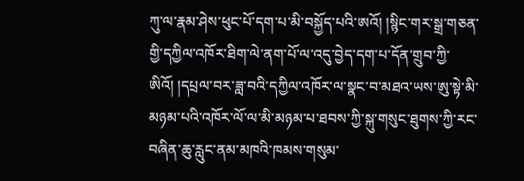ཀུ་ལ་རྣམ་ཤེས་ཕུང་པོ་དག་པ་མི་བསྐྱོད་པའི་ཨའོ། །སྙིང་གར་སྒྲ་གཅན་གྱི་དཀྱིལ་འཁོར་ཐིག་ལེ་ནག་པོ་ལ་འདུ་བྱེད་དག་པ་དོན་གྲུབ་ཀྱི་ཨིའོ། །དཔྲལ་བར་ཟླ་བའི་དཀྱིལ་འཁོར་ལ་སྣང་བ་མཐའ་ཡས་ཨུ་སྟེ་མི་མཉམ་པའི་འཁོར་ལོ་ལ་མི་མཉམ་པ་ཐབས་ཀྱི་སྐུ་གསུང་ཐུགས་ཀྱི་རང་བཞིན་ཆུ་རླུང་ནམ་མཁའི་ཁམས་གསུམ་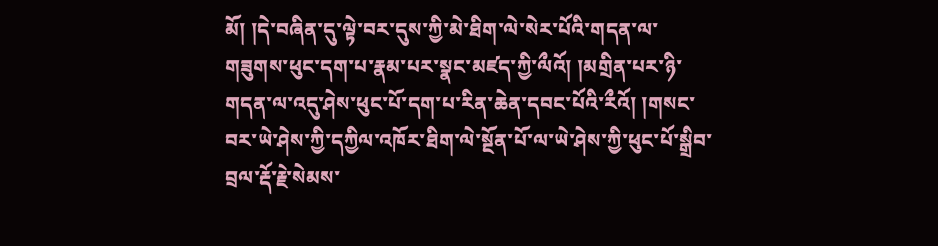མོ། །དེ་བཞིན་དུ་ལྟེ་བར་དུས་ཀྱི་མེ་ཐིག་ལེ་སེར་པོའི་གདན་ལ་གཟུགས་ཕུང་དག་པ་རྣམ་པར་སྣང་མཛད་ཀྱི་ལྀའོ། །མགྲིན་པར་ཉི་གདན་ལ་འདུ་ཤེས་ཕུང་པོ་དག་པ་རིན་ཆེན་དབང་པོའི་རྀའོ། །གསང་བར་ཡེ་ཤེས་ཀྱི་དཀྱིལ་འཁོར་ཐིག་ལེ་སྔོན་པོ་ལ་ཡེ་ཤེས་ཀྱི་ཕུང་པོ་སྒྲིབ་བྲལ་རྡོ་རྗེ་སེམས་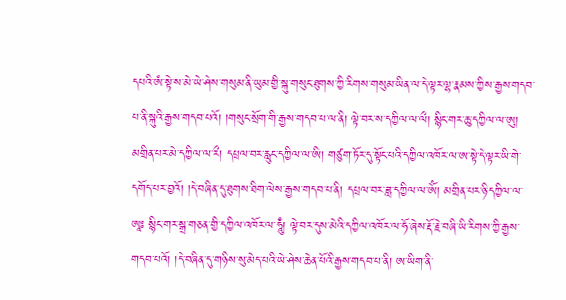དཔའི་ཨཾ་སྟེ་ས་མེ་ཡེ་ཤེས་གསུམ་ནི་ཡུམ་གྱི་སྐུ་གསུང་ཐུགས་ཀྱི་རིགས་གསུམ་ཡིན་ལ་དེ་ལྟར་ལྷ་རྣམས་ཀྱིས་རྒྱས་གདབ་པ་ནི་སྐུའི་རྒྱས་གདབ་པའོ། །གསུང་སྲོག་གི་རྒྱས་གདབ་པ་ལ་ནི། ལྟེ་བར་ས་དཀྱིལ་ལ་ལྀ། སྙིང་གར་ཆུ་དཀྱིལ་ལ་ཨུ། མགྲིན་པར་མེ་དཀྱིལ་ལ་རྀ། དཔྲལ་བར་རླུང་དཀྱིལ་ལ་ཨི། གཙུག་ཏོར་དུ་སྟོང་པའི་དཀྱིལ་འཁོར་ལ་ཨ་སྟེ་དེ་ལྟར་ཡི་གེ་དགོད་པར་བྱའོ། །དེ་བཞིན་དུ་ཐུགས་ཐིག་ལེས་རྒྱས་གདབ་པ་ནི། དཔྲལ་བར་ཟླ་དཀྱིལ་ལ་ཨོཾ། མགྲིན་པར་ཉི་དཀྱིལ་ལ་ཨཱཿ སྙིང་གར་སྒྲ་གཅན་གྱི་དཀྱིལ་འཁོར་ལ་ཧཱུྃ། ལྟེ་བར་དུས་མེའི་དཀྱིལ་འཁོར་ལ་ཧོ་ཞེས་རྡོ་རྗེ་བཞི་ཡི་རིགས་ཀྱི་རྒྱས་གདབ་པའོ། །དེ་བཞིན་དུ་གཉིས་སུ་མེད་པའི་ཡེ་ཤེས་ཆེན་པོའི་རྒྱས་གདབ་པ་ནི། ཨ་ཡིག་ནི་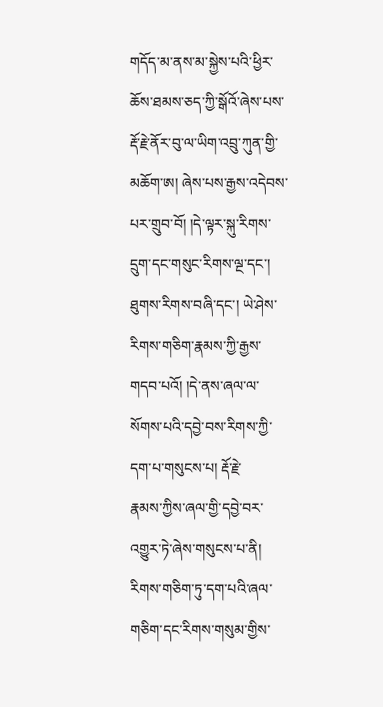གདོད་མ་ནས་མ་སྐྱེས་པའི་ཕྱིར་ཆོས་ཐམས་ཅད་ཀྱི་སྒོའོ་ཞེས་པས་རྡོ་རྗེ་ནོར་བུ་ལ་ཡིག་འབྲུ་ཀུན་གྱི་མཆོག་ཨ། ཞེས་པས་རྒྱས་འདེབས་པར་གྲུབ་བོ། །དེ་ལྟར་སྐུ་རིགས་དྲུག་དང་གསུང་རིགས་ལྔ་དང་། ཐུགས་རིགས་བཞི་དང་། ཡེ་ཤེས་རིགས་གཅིག་རྣམས་ཀྱི་རྒྱས་གདབ་པའོ། །དེ་ནས་ཞལ་ལ་སོགས་པའི་དབྱེ་བས་རིགས་ཀྱི་དག་པ་གསུངས་པ། རྡོ་རྗེ་
རྣམས་ཀྱིས་ཞལ་གྱི་དབྱེ་བར་འགྱུར་ཏེ་ཞེས་གསུངས་པ་ནི། རིགས་གཅིག་ཏུ་དག་པའི་ཞལ་གཅིག་དང་རིགས་གསུམ་གྱིས་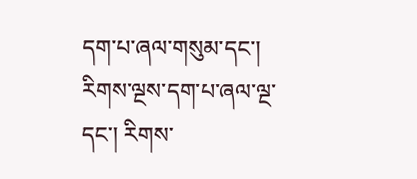དག་པ་ཞལ་གསུམ་དང་། རིགས་ལྔས་དག་པ་ཞལ་ལྔ་དང་། རིགས་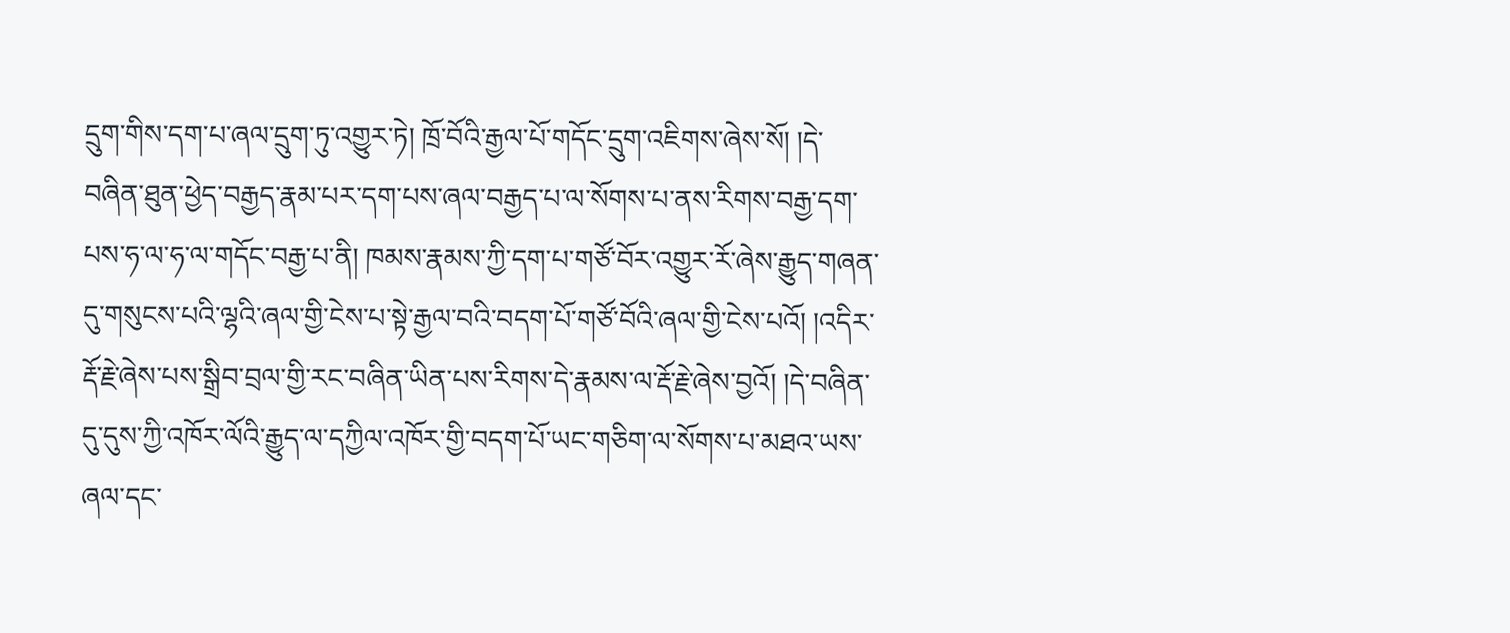དྲུག་གིས་དག་པ་ཞལ་དྲུག་ཏུ་འགྱུར་ཏེ། ཁྲོ་བོའི་རྒྱལ་པོ་གདོང་དྲུག་འཇིགས་ཞེས་སོ། །དེ་བཞིན་ཐུན་ཕྱེད་བརྒྱད་རྣམ་པར་དག་པས་ཞལ་བརྒྱད་པ་ལ་སོགས་པ་ནས་རིགས་བརྒྱ་དག་པས་ཧ་ལ་ཧ་ལ་གདོང་བརྒྱ་པ་ནི། ཁམས་རྣམས་ཀྱི་དག་པ་གཙོ་བོར་འགྱུར་རོ་ཞེས་རྒྱུད་གཞན་དུ་གསུངས་པའི་ལྷའི་ཞལ་གྱི་ངེས་པ་སྟེ་རྒྱལ་བའི་བདག་པོ་གཙོ་བོའི་ཞལ་གྱི་ངེས་པའོ། །འདིར་རྡོ་རྗེ་ཞེས་པས་སྒྲིབ་བྲལ་གྱི་རང་བཞིན་ཡིན་པས་རིགས་དེ་རྣམས་ལ་རྡོ་རྗེ་ཞེས་བྱའོ། །དེ་བཞིན་དུ་དུས་ཀྱི་འཁོར་ལོའི་རྒྱུད་ལ་དཀྱིལ་འཁོར་གྱི་བདག་པོ་ཡང་གཅིག་ལ་སོགས་པ་མཐའ་ཡས་ཞལ་དང་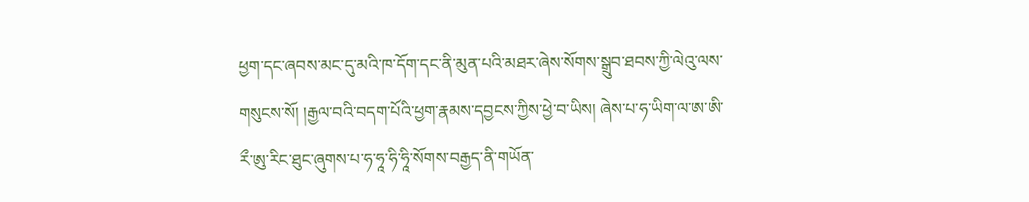ཕྱག་དང་ཞབས་མང་དུ་མའི་ཁ་དོག་དང་ནི་མུན་པའི་མཐར་ཞེས་སོགས་སྒྲུབ་ཐབས་ཀྱི་ལེའུ་ལས་གསུངས་སོ། །རྒྱལ་བའི་བདག་པོའི་ཕྱག་རྣམས་དབྱངས་ཀྱིས་ཕྱེ་བ་ཡིས། ཞེས་པ་ཧ་ཡིག་ལ་ཨ་ཨི་རྀ་ཨུ་རིང་ཐུང་ཞུགས་པ་ཧ་ཧཱ་ཧི་ཧཱི་སོགས་བརྒྱད་ནི་གཡོན་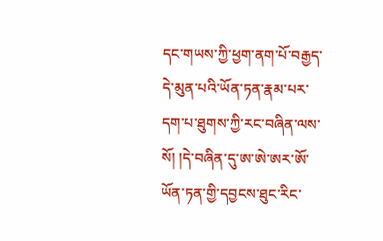དང་གཡས་ཀྱི་ཕྱག་ནག་པོ་བརྒྱད་དེ་མུན་པའི་ཡོན་ཏན་རྣམ་པར་དག་པ་ཐུགས་ཀྱི་རང་བཞིན་ལས་སོ། །དེ་བཞིན་དུ་ཨ་ཨེ་ཨར་ཨོ་ཡོན་ཏན་གྱི་དབྱངས་ཐུང་རིང་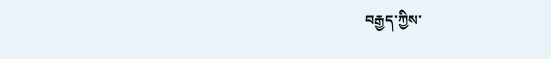བརྒྱད་ཀྱིས་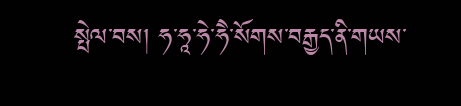སྤེལ་བས། ཧ་ཧཱ་ཧེ་ཧཻ་སོགས་བརྒྱད་ནི་གཡས་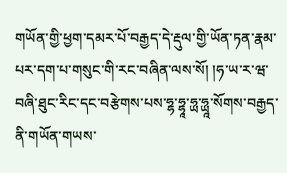གཡོན་གྱི་ཕྱག་དམར་པོ་བརྒྱད་དེ་རྡུལ་གྱི་ཡོན་ཏན་རྣམ་པར་དག་པ་གསུང་གི་རང་བཞིན་ལས་སོ། །ཧ་ཡ་ར་ཝ་བཞི་ཐུང་རིང་དང་བརྩེགས་པས་ཧྷ་ཧྷཱ་ཧྻ་ཧྻཱ་སོགས་བརྒྱད་ནི་གཡོན་གཡས་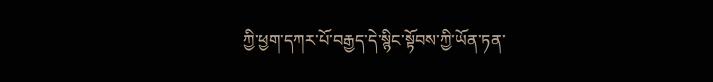ཀྱི་ཕྱག་དཀར་པོ་བརྒྱད་དེ་སྙིང་སྟོབས་ཀྱི་ཡོན་ཏན་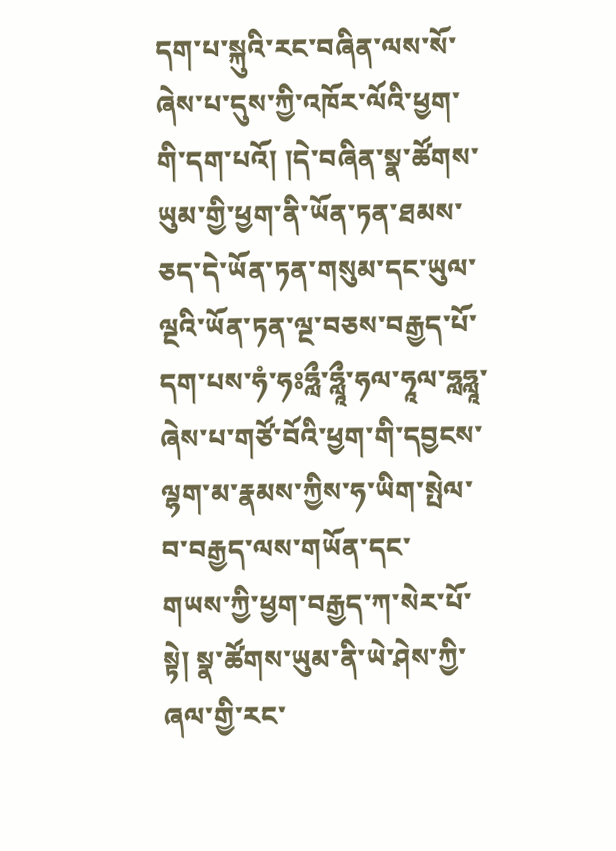དག་པ་སྐུའི་རང་བཞིན་ལས་སོ་ཞེས་པ་དུས་ཀྱི་འཁོར་ལོའི་ཕྱག་གི་དག་པའོ། །དེ་བཞིན་སྣ་ཚོགས་ཡུམ་གྱི་ཕྱག་ནི་ཡོན་ཏན་ཐམས་ཅད་དེ་ཡོན་ཏན་གསུམ་དང་ཡུལ་ལྔའི་ཡོན་ཏན་ལྔ་བཅས་བརྒྱད་པོ་དག་པས་ཧཾ་ཧཿཧླྀ་ཧླཱྀ་ཧལ་ཧཱལ་ཧླཧླཱ་ཞེས་པ་གཙོ་བོའི་ཕྱག་གི་དབྱངས་ལྷག་མ་རྣམས་ཀྱིས་ཧ་ཡིག་སྤེལ་བ་བརྒྱད་ལས་གཡོན་དང་
གཡས་ཀྱི་ཕྱག་བརྒྱད་ཀ་སེར་པོ་སྟེ། སྣ་ཚོགས་ཡུམ་ནི་ཡེ་ཤེས་ཀྱི་ཞལ་གྱི་རང་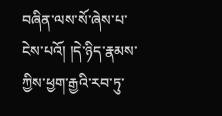བཞིན་ལས་སོ་ཞེས་པ་ངེས་པའོ། །དེ་ཉིད་རྣམས་ཀྱིས་ཕྱག་རྒྱའི་རབ་ཏུ་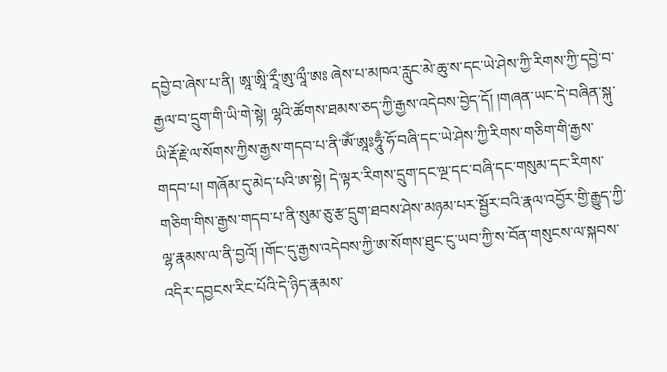དབྱེ་བ་ཞེས་པ་ནི། ཨཱ་ཨཱི་རཱྀ་ཨུ་ལཱྀ་ཨཿ ཞེས་པ་མཁའ་རླུང་མེ་ཆུ་ས་དང་ཡེ་ཤེས་ཀྱི་རིགས་ཀྱི་དབྱེ་བ་རྒྱལ་བ་དྲུག་གི་ཡི་གེ་སྟེ། ལྷའི་ཚོགས་ཐམས་ཅད་ཀྱི་རྒྱས་འདེབས་བྱེད་དོ། །གཞན་ཡང་དེ་བཞིན་སྐུ་ཡི་རྡོ་རྗེ་ལ་སོགས་ཀྱིས་རྒྱས་གདབ་པ་ནི་ཨོཾ་ཨཱཿཧཱུྃ་ཧོ་བཞི་དང་ཡེ་ཤེས་ཀྱི་རིགས་གཅིག་གི་རྒྱས་གདབ་པ། གཞོམ་དུ་མེད་པའི་ཨ་སྟེ། དེ་ལྟར་རིགས་དྲུག་དང་ལྔ་དང་བཞི་དང་གསུམ་དང་རིགས་གཅིག་གིས་རྒྱས་གདབ་པ་ནི་སུམ་ཅུ་རྩ་དྲུག་ཐབས་ཤེས་མཉམ་པར་སྦྱོར་བའི་རྣལ་འབྱོར་གྱི་རྒྱུད་ཀྱི་ལྷ་རྣམས་ལ་ནི་བྱའོ། །གོང་དུ་རྒྱས་འདེབས་ཀྱི་ཨ་སོགས་ཐུང་ངུ་ཡབ་ཀྱི་ས་བོན་གསུངས་ལ་སྐབས་འདིར་དབྱངས་རིང་པོའི་དེ་ཉིད་རྣམས་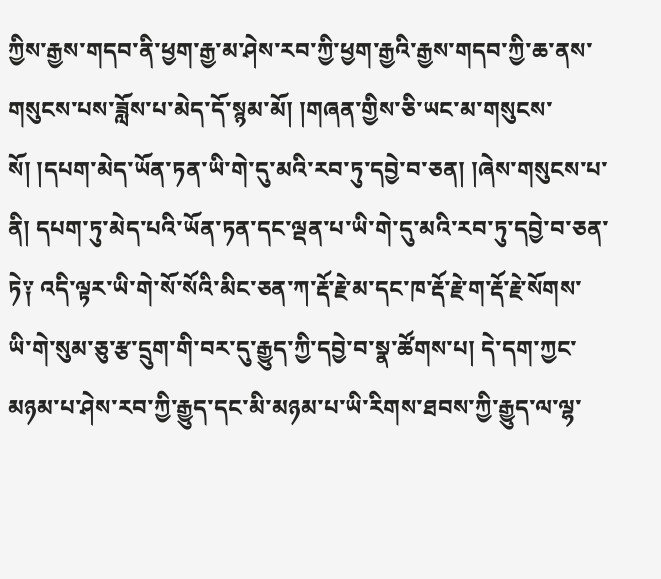ཀྱིས་རྒྱས་གདབ་ནི་ཕྱག་རྒྱ་མ་ཤེས་རབ་ཀྱི་ཕྱག་རྒྱའི་རྒྱས་གདབ་ཀྱི་ཆ་ནས་གསུངས་པས་ཟློས་པ་མེད་དོ་སྙམ་མོ། །གཞན་གྱིས་ཅི་ཡང་མ་གསུངས་སོ། །དཔག་མེད་ཡོན་ཏན་ཡི་གེ་དུ་མའི་རབ་ཏུ་དབྱེ་བ་ཅན། །ཞེས་གསུངས་པ་ནི། དཔག་ཏུ་མེད་པའི་ཡོན་ཏན་དང་ལྡན་པ་ཡི་གེ་དུ་མའི་རབ་ཏུ་དབྱེ་བ་ཅན་ཏེ༑ འདི་ལྟར་ཡི་གེ་སོ་སོའི་མིང་ཅན་ཀ་རྡོ་རྗེ་མ་དང་ཁ་རྡོ་རྗེ་ག་རྡོ་རྗེ་སོགས་ཡི་གེ་སུམ་ཅུ་རྩ་དྲུག་གི་བར་དུ་རྒྱུད་ཀྱི་དབྱེ་བ་སྣ་ཚོགས་པ། དེ་དག་ཀྱང་མཉམ་པ་ཤེས་རབ་ཀྱི་རྒྱུད་དང་མི་མཉམ་པ་ཡི་རིགས་ཐབས་ཀྱི་རྒྱུད་ལ་ལྷ་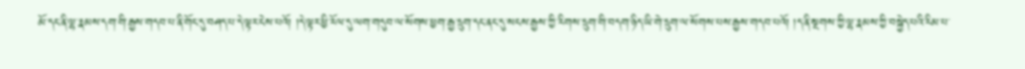མོ་དང་ནི་ལྷ་རྣམས་དག་གི་རྒྱས་གདབ་པ་ནི་གོང་དུ་བཤད་པ་དེ་ལྟར་ངེས་པའོ། །དེ་ལྟར་ཕྱི་རོལ་དུ་ལག་གདུབ་ལ་སོགས་ཕྱག་རྒྱ་དྲུག་དང་ནང་དུ་སངས་རྒྱས་ཀྱི་རིགས་དྲུག་གི་བདག་ཉིད་ཡི་གེ་དྲུག་ལ་སོགས་པས་རྒྱས་གདབ་པའོ། །ད་ནི་སྔགས་ཀྱི་ལྷ་རྣམས་ཀྱི་བསྐྱེད་པའི་རིམ་པ་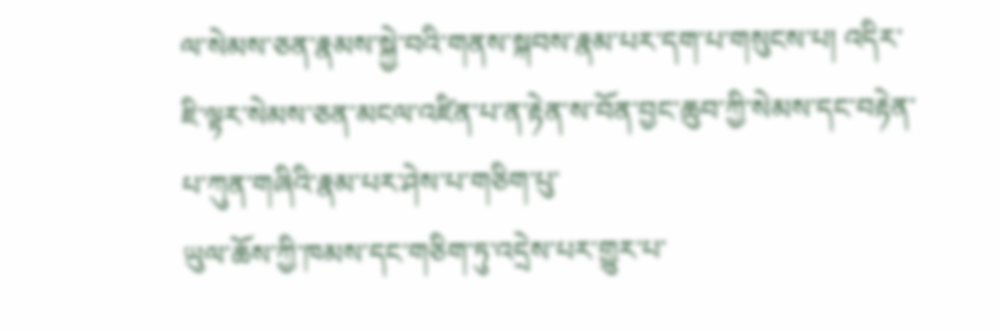ལ་སེམས་ཅན་རྣམས་སྐྱེ་བའི་གནས་སྐབས་རྣམ་པར་དག་པ་གསུངས་པ། འདིར་ཇི་ལྟར་སེམས་ཅན་མངལ་འཛིན་པ་ན་རྟེན་ས་བོན་བྱང་ཆུབ་ཀྱི་སེམས་དང་བརྟེན་པ་ཀུན་གཞིའི་རྣམ་པར་ཤེས་པ་གཅིག་པུ་
ཡུལ་ཆོས་ཀྱི་ཁམས་དང་གཅིག་ཏུ་འདྲེས་པར་གྱུར་པ་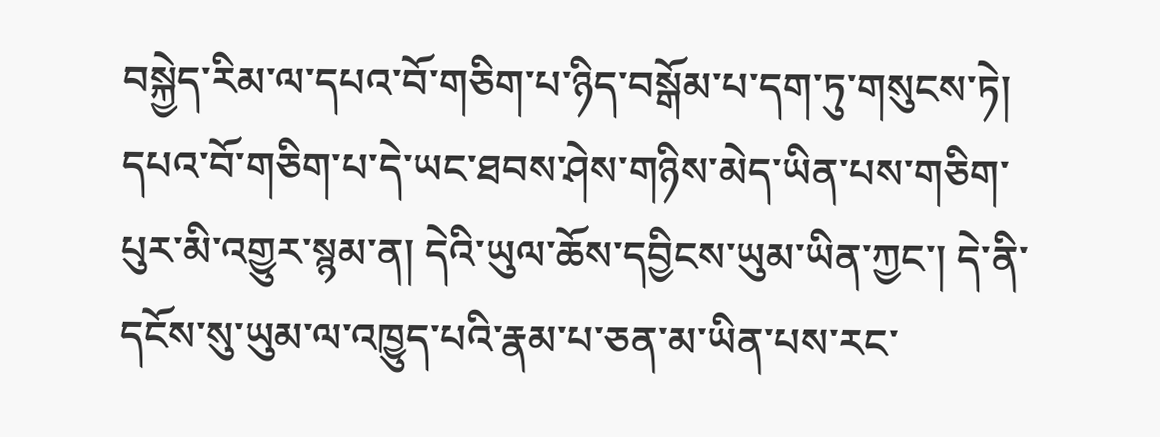བསྐྱེད་རིམ་ལ་དཔའ་བོ་གཅིག་པ་ཉིད་བསྒོམ་པ་དག་ཏུ་གསུངས་ཏེ། དཔའ་བོ་གཅིག་པ་དེ་ཡང་ཐབས་ཤེས་གཉིས་མེད་ཡིན་པས་གཅིག་པུར་མི་འགྱུར་སྙམ་ན། དེའི་ཡུལ་ཆོས་དབྱིངས་ཡུམ་ཡིན་ཀྱང་། དེ་ནི་དངོས་སུ་ཡུམ་ལ་འཁྱུད་པའི་རྣམ་པ་ཅན་མ་ཡིན་པས་རང་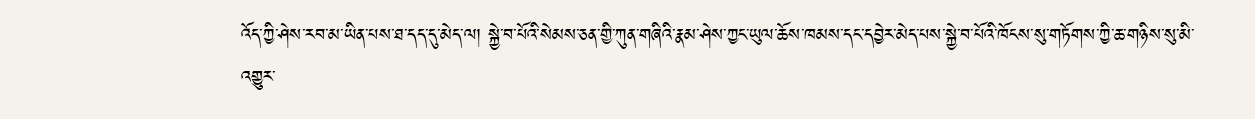འོད་ཀྱི་ཤེས་རབ་མ་ཡིན་པས་ཐ་དད་དུ་མེད་ལ། སྐྱེ་བ་པོའི་སེམས་ཅན་གྱི་ཀུན་གཞིའི་རྣམ་ཤེས་ཀྱང་ཡུལ་ཆོས་ཁམས་དང་དབྱེར་མེད་པས་སྐྱེ་བ་པོའི་ཁོངས་སུ་གཏོགས་ཀྱི་ཆ་གཉིས་སུ་མི་འགྱུར་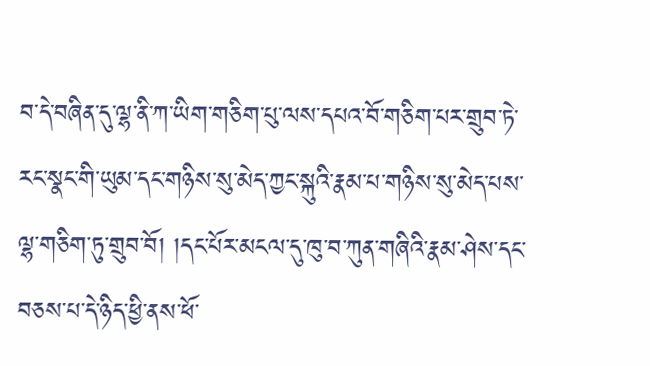བ་དེ་བཞིན་དུ་ལྷ་ནི་ཀ་ཡིག་གཅིག་པུ་ལས་དཔའ་བོ་གཅིག་པར་གྲུབ་ཏེ་རང་སྣང་གི་ཡུམ་དང་གཉིས་སུ་མེད་ཀྱང་སྐུའི་རྣམ་པ་གཉིས་སུ་མེད་པས་ལྷ་གཅིག་ཏུ་གྲུབ་བོ། །དང་པོར་མངལ་དུ་ཁུ་བ་ཀུན་གཞིའི་རྣམ་ཤེས་དང་བཅས་པ་དེ་ཉིད་ཕྱི་ནས་ཕོ་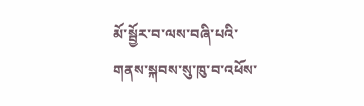མོ་སྦྱོར་བ་ལས་བཞི་པའི་གནས་སྐབས་སུ་ཁུ་བ་འཕོས་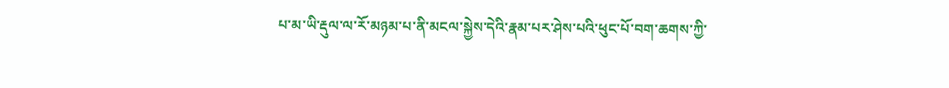པ་མ་ཡི་རྡུལ་ལ་རོ་མཉམ་པ་ནི་མངལ་སྐྱེས་དེའི་རྣམ་པར་ཤེས་པའི་ཕུང་པོ་བག་ཆགས་ཀྱི་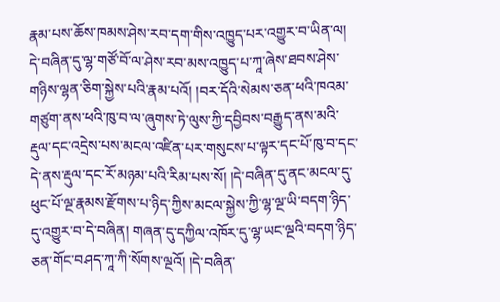རྣམ་པས་ཆོས་ཁམས་ཤེས་རབ་དག་གིས་འཁྱུད་པར་འགྱུར་བ་ཡིན་ལ། དེ་བཞིན་དུ་ལྷ་གཙོ་བོ་ལ་ཤེས་རབ་མས་འཁྱུད་པ་ཀཱ་ཞེས་ཐབས་ཤེས་གཉིས་ལྷན་ཅིག་སྐྱེས་པའི་རྣམ་པའོ། །བར་དོའི་སེམས་ཅན་ཕའི་ཁའམ་གཙུག་ནས་ཕའི་ཁུ་བ་ལ་ཞུགས་ཏེ་ལུས་ཀྱི་དབྱིབས་བརྒྱུད་ནས་མའི་རྡུལ་དང་འདྲེས་པས་མངལ་འཛིན་པར་གསུངས་པ་ལྟར་དང་པོ་ཁུ་བ་དང་དེ་ནས་རྡུལ་དང་རོ་མཉམ་པའི་རིམ་པས་སོ། །དེ་བཞིན་དུ་ནང་མངལ་དུ་ཕུང་པོ་ལྔ་རྣམས་རྫོགས་པ་ཉིད་ཀྱིས་མངལ་སྐྱེས་ཀྱི་ལྷ་ལྔ་ཡི་བདག་ཉིད་དུ་འགྱུར་བ་དེ་བཞིན། གཞན་དུ་དཀྱིལ་འཁོར་དུ་ལྷ་ཡང་ལྔའི་བདག་ཉིད་ཅན་གོང་བཤད་ཀཱ་ཀི་སོགས་ལྔའོ། །དེ་བཞིན་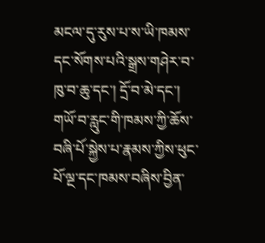མངལ་དུ་རུས་པ་ས་ཡི་ཁམས་དང་སོགས་པའི་སྒྲས་གཤེར་བ་ཁུ་བ་ཆུ་དང་། དྲོ་བ་མེ་དང་། གཡོ་བ་རླུང་གི་ཁམས་ཀྱི་ཆོས་བཞི་པོ་སྐྱེས་པ་རྣམས་ཀྱིས་ཕུང་པོ་ལྔ་དང་ཁམས་བཞིས་བྱིན་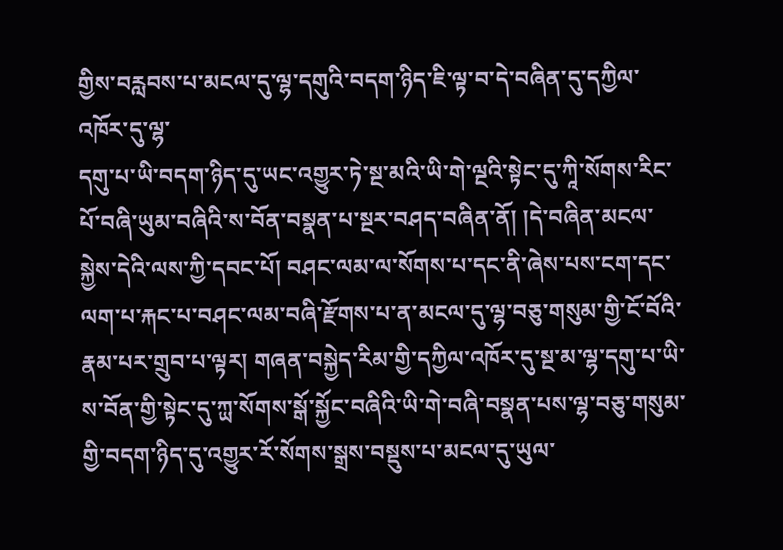གྱིས་བརླབས་པ་མངལ་དུ་ལྷ་དགུའི་བདག་ཉིད་ཇི་ལྟ་བ་དེ་བཞིན་དུ་དཀྱིལ་འཁོར་དུ་ལྷ་
དགུ་པ་ཡི་བདག་ཉིད་དུ་ཡང་འགྱུར་ཏེ་སྔ་མའི་ཡི་གེ་ལྔའི་སྟེང་དུ་ཀཱི་སོགས་རིང་པོ་བཞི་ཡུམ་བཞིའི་ས་བོན་བསྣན་པ་སྔར་བཤད་བཞིན་ནོ། །དེ་བཞིན་མངལ་སྐྱེས་དེའི་ལས་ཀྱི་དབང་པོ། བཤང་ལམ་ལ་སོགས་པ་དང་ནི་ཞེས་པས་ངག་དང་ལག་པ་རྐང་པ་བཤང་ལམ་བཞི་རྫོགས་པ་ན་མངལ་དུ་ལྷ་བཅུ་གསུམ་གྱི་ངོ་བོའི་རྣམ་པར་གྲུབ་པ་ལྟར། གཞན་བསྐྱེད་རིམ་གྱི་དཀྱིལ་འཁོར་དུ་སྔ་མ་ལྷ་དགུ་པ་ཡི་ས་བོན་གྱི་སྟེང་དུ་ཀྻ་སོགས་སྒོ་སྐྱོང་བཞིའི་ཡི་གེ་བཞི་བསྣན་པས་ལྷ་བཅུ་གསུམ་གྱི་བདག་ཉིད་དུ་འགྱུར་རོ་སོགས་སྒྲས་བསྡུས་པ་མངལ་དུ་ཡུལ་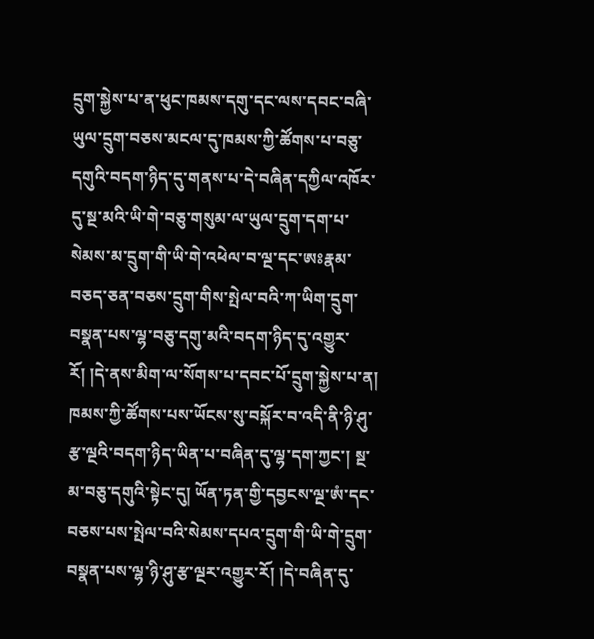དྲུག་སྐྱེས་པ་ན་ཕུང་ཁམས་དགུ་དང་ལས་དབང་བཞི་ཡུལ་དྲུག་བཅས་མངལ་དུ་ཁམས་ཀྱི་ཚོགས་པ་བཅུ་དགུའི་བདག་ཉིད་དུ་གནས་པ་དེ་བཞིན་དཀྱིལ་འཁོར་དུ་སྔ་མའི་ཡི་གེ་བཅུ་གསུམ་ལ་ཡུལ་དྲུག་དག་པ་སེམས་མ་དྲུག་གི་ཡི་གེ་འཕེལ་བ་ལྔ་དང་ཨཿརྣམ་བཅད་ཅན་བཅས་དྲུག་གིས་སྤེལ་བའི་ཀ་ཡིག་དྲུག་བསྣན་པས་ལྷ་བཅུ་དགུ་མའི་བདག་ཉིད་དུ་འགྱུར་རོ། །དེ་ནས་མིག་ལ་སོགས་པ་དབང་པོ་དྲུག་སྐྱེས་པ་ན། ཁམས་ཀྱི་ཚོགས་པས་ཡོངས་སུ་བསྐོར་བ་འདི་ནི་ཉི་ཤུ་རྩ་ལྔའི་བདག་ཉིད་ཡིན་པ་བཞིན་དུ་ལྷ་དག་ཀྱང་། སྔ་མ་བཅུ་དགུའི་སྟེང་དུ། ཡོན་ཏན་གྱི་དབྱངས་ལྔ་ཨཾ་དང་བཅས་པས་སྤེལ་བའི་སེམས་དཔའ་དྲུག་གི་ཡི་གེ་དྲུག་བསྣན་པས་ལྷ་ཉི་ཤུ་རྩ་ལྔར་འགྱུར་རོ། །དེ་བཞིན་དུ་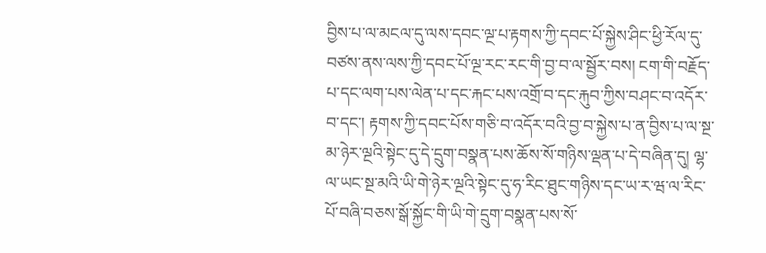བྱིས་པ་ལ་མངལ་དུ་ལས་དབང་ལྔ་པ་རྟགས་ཀྱི་དབང་པོ་སྐྱེས་ཤིང་ཕྱི་རོལ་དུ་བཙས་ནས་ལས་ཀྱི་དབང་པོ་ལྔ་རང་རང་གི་བྱ་བ་ལ་སྦྱོར་བས། ངག་གི་བརྗོད་པ་དང་ལག་པས་ལེན་པ་དང་རྐང་པས་འགྲོ་བ་དང་རྐུབ་ཀྱིས་བཤང་བ་འདོར་བ་དང་། རྟགས་ཀྱི་དབང་པོས་གཅི་བ་འདོར་བའི་བྱ་བ་སྐྱེས་པ་ན་བྱིས་པ་ལ་སྔ་མ་ཉེར་ལྔའི་སྟེང་དུ་དེ་དྲུག་བསྣན་པས་ཆོས་སོ་གཉིས་ལྡན་པ་དེ་བཞིན་དུ། ལྷ་ལ་ཡང་སྔ་མའི་ཡི་གེ་ཉེར་ལྔའི་སྟེང་དུ་ཧ་རིང་ཐུང་གཉིས་དང་ཡ་ར་ཝ་ལ་རིང་པོ་བཞི་བཅས་སྒོ་སྐྱོང་གི་ཡི་གེ་དྲུག་བསྣན་པས་སོ་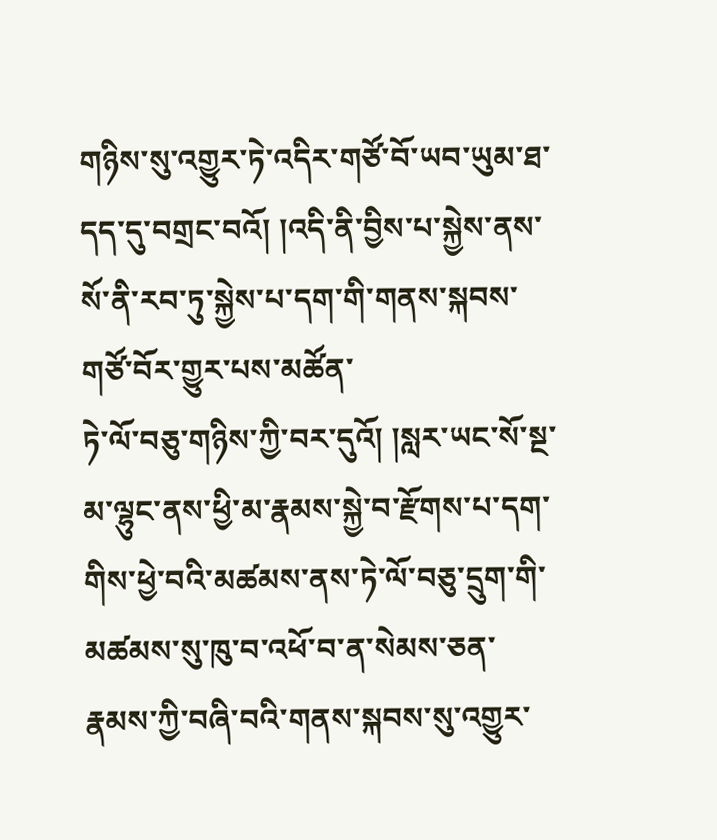གཉིས་སུ་འགྱུར་ཏེ་འདིར་གཙོ་བོ་ཡབ་ཡུམ་ཐ་དད་དུ་བགྲང་བའོ། །འདི་ནི་བྱིས་པ་སྐྱེས་ནས་སོ་ནི་རབ་ཏུ་སྐྱེས་པ་དག་གི་གནས་སྐབས་གཙོ་བོར་གྱུར་པས་མཚོན་
ཏེ་ལོ་བཅུ་གཉིས་ཀྱི་བར་དུའོ། །སླར་ཡང་སོ་སྔ་མ་ལྷུང་ནས་ཕྱི་མ་རྣམས་སྐྱེ་བ་རྫོགས་པ་དག་གིས་ཕྱེ་བའི་མཚམས་ནས་ཏེ་ལོ་བཅུ་དྲུག་གི་མཚམས་སུ་ཁུ་བ་འཕོ་བ་ན་སེམས་ཅན་རྣམས་ཀྱི་བཞི་བའི་གནས་སྐབས་སུ་འགྱུར་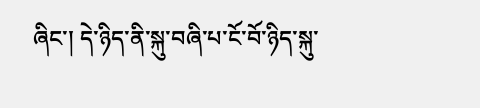ཞིང་། དེ་ཉིད་ནི་སྐུ་བཞི་པ་ངོ་བོ་ཉིད་སྐུ་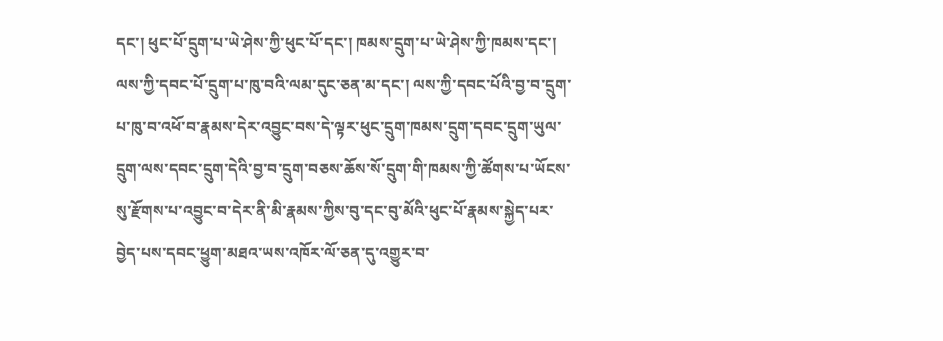དང་། ཕུང་པོ་དྲུག་པ་ཡེ་ཤེས་ཀྱི་ཕུང་པོ་དང་། ཁམས་དྲུག་པ་ཡེ་ཤེས་ཀྱི་ཁམས་དང་། ལས་ཀྱི་དབང་པོ་དྲུག་པ་ཁུ་བའི་ལམ་དུང་ཅན་མ་དང་། ལས་ཀྱི་དབང་པོའི་བྱ་བ་དྲུག་པ་ཁུ་བ་འཕོ་བ་རྣམས་དེར་འབྱུང་བས་དེ་ལྟར་ཕུང་དྲུག་ཁམས་དྲུག་དབང་དྲུག་ཡུལ་དྲུག་ལས་དབང་དྲུག་དེའི་བྱ་བ་དྲུག་བཅས་ཆོས་སོ་དྲུག་གི་ཁམས་ཀྱི་ཚོགས་པ་ཡོངས་སུ་རྫོགས་པ་འབྱུང་བ་དེར་ནི་མི་རྣམས་ཀྱིས་བུ་དང་བུ་མོའི་ཕུང་པོ་རྣམས་སྐྱེད་པར་བྱེད་པས་དབང་ཕྱུག་མཐའ་ཡས་འཁོར་ལོ་ཅན་དུ་འགྱུར་བ་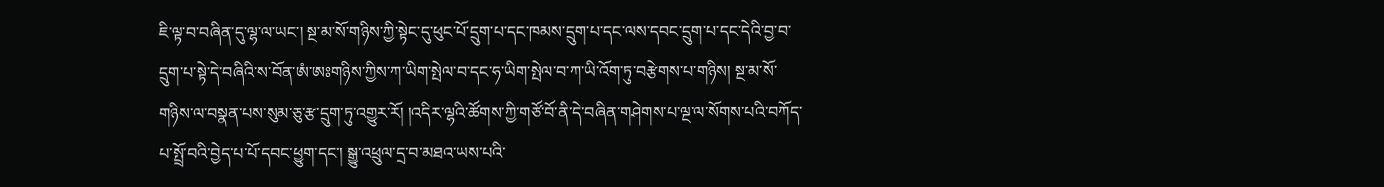ཇི་ལྟ་བ་བཞིན་དུ་ལྷ་ལ་ཡང་། སྔ་མ་སོ་གཉིས་ཀྱི་སྟེང་དུ་ཕུང་པོ་དྲུག་པ་དང་ཁམས་དྲུག་པ་དང་ལས་དབང་དྲུག་པ་དང་དེའི་བྱ་བ་དྲུག་པ་སྟེ་དེ་བཞིའི་ས་བོན་ཨཾ་ཨཿགཉིས་ཀྱིས་ཀ་ཡིག་སྤེལ་བ་དང་ཧ་ཡིག་སྤེལ་བ་ཀ་ཡི་འོག་ཏུ་བརྩེགས་པ་གཉིས། སྔ་མ་སོ་གཉིས་ལ་བསྣན་པས་སུམ་ཅུ་རྩ་དྲུག་ཏུ་འགྱུར་རོ། །འདིར་ལྷའི་ཚོགས་ཀྱི་གཙོ་བོ་ནི་དེ་བཞིན་གཤེགས་པ་ལྔ་ལ་སོགས་པའི་བཀོད་པ་སྤྲོ་བའི་བྱེད་པ་པོ་དབང་ཕྱུག་དང་། སྒྱུ་འཕྲུལ་དྲ་བ་མཐའ་ཡས་པའི་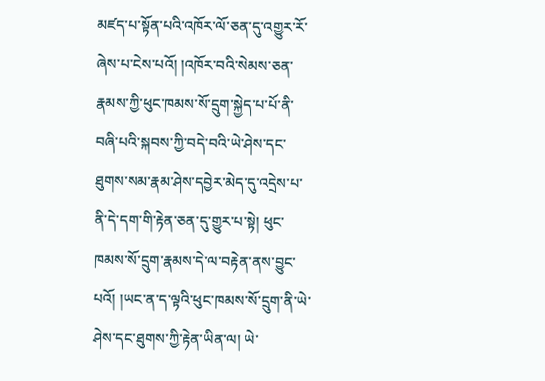མཛད་པ་སྟོན་པའི་འཁོར་ལོ་ཅན་དུ་འགྱུར་རོ་ཞེས་པ་ངེས་པའོ། །འཁོར་བའི་སེམས་ཅན་རྣམས་ཀྱི་ཕུང་ཁམས་སོ་དྲུག་སྐྱེད་པ་པོ་ནི་བཞི་པའི་སྐབས་ཀྱི་བདེ་བའི་ཡེ་ཤེས་དང་ཐུགས་སམ་རྣམ་ཤེས་དབྱེར་མེད་དུ་འདྲེས་པ་ནི་དེ་དག་གི་རྟེན་ཅན་དུ་གྱུར་པ་སྟེ། ཕུང་ཁམས་སོ་དྲུག་རྣམས་དེ་ལ་བརྟེན་ནས་བྱུང་པའོ། །ཡང་ན་ད་ལྟའི་ཕུང་ཁམས་སོ་དྲུག་ནི་ཡེ་ཤེས་དང་ཐུགས་ཀྱི་རྟེན་ཡིན་ལ། ཡེ་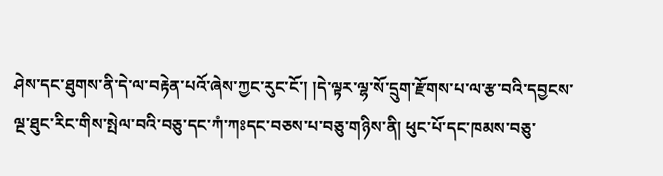ཤེས་དང་ཐུགས་ནི་དེ་ལ་བརྟེན་པའོ་ཞེས་ཀྱང་རུང་ངོ་། །དེ་ལྟར་ལྷ་སོ་དྲུག་རྫོགས་པ་ལ་རྩ་བའི་དབྱངས་ལྔ་ཐུང་རིང་གིས་སྤེལ་བའི་བཅུ་དང་ཀཾ་ཀཿདང་བཅས་པ་བཅུ་གཉིས་ནི། ཕུང་པོ་དང་ཁམས་བཅུ་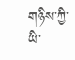གཉིས་ཀྱི་ཡི་